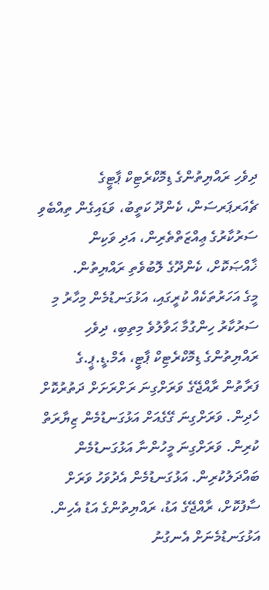ދިވެހި ރައްޔިތުންގެ ޑިމޮކްރެޓިކް ޕާޓީގެ ޗެއަރޕަރސަން، ކެންދޫ ކަތީބު، ވަޑައިގެން ތިއްބެވި ސަރުކާރުގެ ޢިއްޒަތްތެރިން، އަދި ވަކިން ޚާއްޞަކޮށް، ކެންދޫގެ ލޮބުވެތި ރައްޔިތުން.
މީގެ އަހަރުތަކެއް ކުރީގައި، އަޅުގަނޑުމެން މިހާރު މި ސަރުކާރު ހިންގުމާ ޙަވާލުވެ މިތިބި، ދިވެހި ރައްޔިތުންގެ ޑިމޮކްރެޓިކް ޕާޓީ، އެމް.ޑީ.ޕީ.ގެ ފަރާތުން ރާއްޖޭގެ ވަރަށްގިނަ ރަށްރަށަށް ދަތުރުކޮށް ހެދިން. ވަރަށްގިނަ ގޭގެއަށް އަޅުގަނޑުމެން ޒިޔާރަތް ކުރިން. ވަރަށްގިނަ މީހުންނާ އަޅުގަނޑުމެން ބައްދަލުކުރިން. އަޅުގަނޑުމެން އެދުވަހު ވަރަށް ސާފުކޮށް، ރާއްޖޭގެ އަޑު، ރައްޔިތުންގެ އަޑު އެހިން. އަޅުގަނޑުމެނަށް އެނގުނު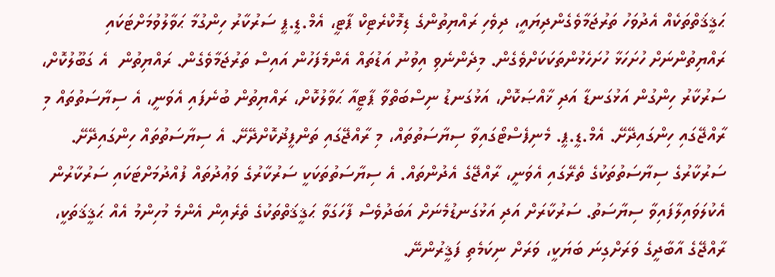ޙަޤީޤަތްތަކެއް އެދުވަހު ތަރުޖަމާވެގެންދިޔައީ، ދިވެހި ރައްޔިތުންގެ ޑިމޮކްރެޓިކް ޕާޓީ، އެމް.ޑީ.ޕީ ސަރުކާރު ހިންގުމާ ޙަވާލުވުމަށްޓަކައި ރައްޔިތުންނަށް ހުށަހަޅާ ހުށަހެޅުންތަކަކަށްވެގެން. މިދެންނެވި އިވުނު އަޑުތައް އެންމެފަހުން އައިސް ތަރުޖަމާވެގެން. ރައްޔިތުން  އެ ގަބޫލުކޮށް، ސަރުކާރު ހިންގުން އަޅުގަނޑާ އަދި ޚާއްޞަކޮށް، އަޅުގަނޑު ނިސްބަތްވާ ޕާޓީއާ ޙަވާލުކޮށް، ރައްޔިތުން ބުނެފައި އެވަނީ، އެ ސިޔާސަތުތައް މި ރާއްޖޭގައި ހިންގައިދޭށޭ. އެމް.ޑީ.ޕީ. މެނިފެސްޓޯގައިވާ ސިޔާސަތުތައް، މި ރާއްޖޭގައި ތަންފީޛުކޮށްދޭށޭ. އެ ސިޔާސަތުތައް ހިންގައިދޭށޭ.
ސަރުކާރުގެ ސިޔާސަތުތަކުގެ ތެރޭގައި އެވަނީ، ރާއްޖޭގެ އެދުންތައް. އެ ސިޔާސަތުތަކަކީ ސަރުކާރުގެ ވަޢުދުތައް ފުއްދުމަށްޓަކައި ސަރުކާރުން އެކުލަވައިލާފައިވާ ސިޔާސަތު. ސަރުކާރަށް އަދި އަޅުގަނޑުމެނަށް އަބަދުވެސް ފާހަގަވާ ޙަޤީޤަތްތަކުގެ ތެރެއިން އެންމެ މުހިންމު އެއް ޙަޤީޤަތަކީ، ރާއްޖޭގެ އާބާދީގެ ވަރަށްގިނަ ބަޔަކީ، ވަރަށް ނިކަމެތި ފަޤީރުންނޭ.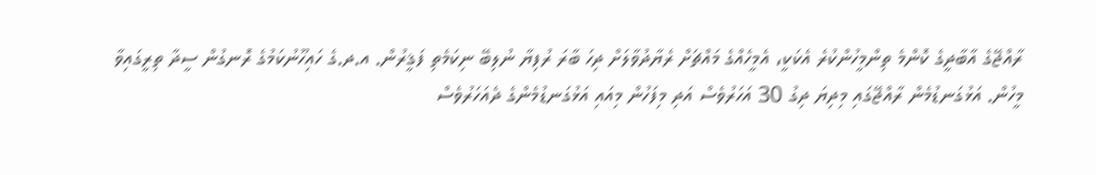ރާއްޖޭގެ އާބާދީގެ ކޮންމެ ތިންމީހުންކުރެ އެކަކީ، އެމީހެއްގެ މައްޗަށް ރެޔާދުވާލަށް ދިހަ ބާރަ ރުފިޔާ ނުލިބޭ ނިކަމެތި ފަޤީރުން. އ.ދ.ގެ ހައިހޫނުކަމުގެ ރޮނގުން ސީދާ ތިރީގައިވާ މީހުން. އަޅުގަނޑުމެން ރާއްޖޭގައި މިދިޔަ ދިގު 30 އަހަރުވެސް އަދި މިފަހުން މިއައި އަޅުގަނޑުމެންގެ ދެއަހަރުވެސް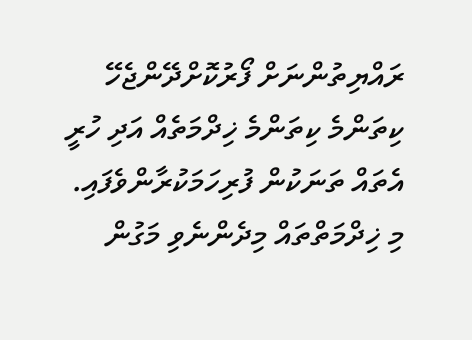ރައްޔިތުންނަށް ފޯރުކޮށްދޭންޖެހޭ ކިތަންމެ ކިތަންމެ ޚިދްމަތެއް އަދި ހުރީ އެތައް ތަނަކުން ފުރިހަމަކުރާންވެފައި. މި ޚިދްމަތްތައް މިދެންނެވި މަގުން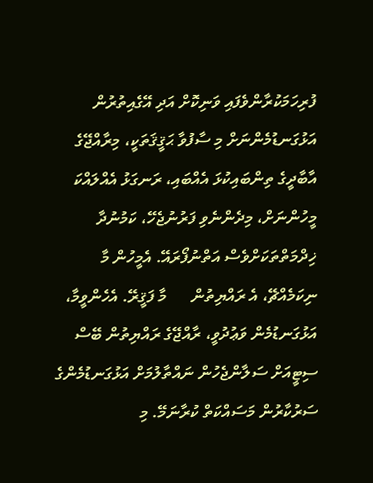ފުރިހަމަކުރާންވެފައި ވަނިކޮށް އަދި އޭގެއިތުރުން އަޅުގަނޑުމެންނަށް މި ސާފުވާ ޙަޤީޤަތަކީ، މިރާއްޖޭގެ އާބާދީގެ ތިންބައިކުޅަ އެއްބައި، ރަނގަޅު އެއްލައްކަ މީހުންނަށް، މިދެންނެވި ފަރުނުޖެހޭ، ކަމުނުދާ ޚިދްމަތްތަކަށްވެސް އަތްނުފޯރައޭ. އެމީހުން މާ ނިކަމެއްޗޭ، އެ ރައްޔިތުން      މާ ފަޤީރޭ. އެހެންވީމާ، އަޅުގަނޑުމެން ވަޢުދުވީ، ރާއްޖޭގެ ރައްޔިތުން ބޭސް ސިޓީއަށް ސަލާންޖެހުން ނައްތާލުމަށް އަޅުގަނޑުމެންގެ ސަރުކާރުން މަސައްކަތް ކުރާނަމޭ. މި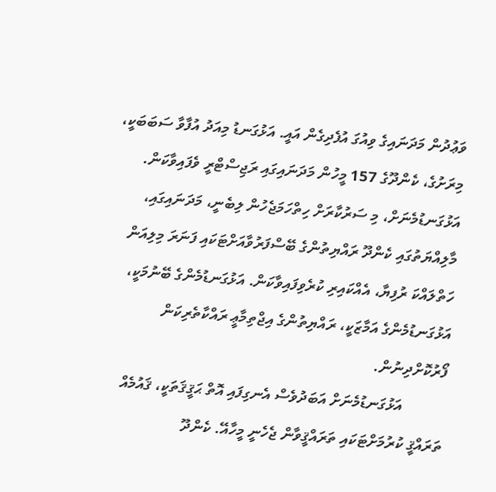ވަޢުދުން މަދަނައިގެ ވިއުގަ އުފެދިގެން އައީ. އަޅުގަނޑު މިއަދު އުފާވާ ސަބަބަކީ، މިރަށުގެ، ކެންދޫގެ 157 މީހުން މަދަނައިގައި ރަޖިސްޓްރީ ވެފައިވާކަން. އަޅުގަނޑުމެނަށް، މި ސަރުކާރަށް ހިތްހަމަޖެހުން ލިބެނީ، މަދަނައިގައި، މާލިއްޔަތުގައި ކެންދޫ ރައްޔިތުންގެ ބޭސްފަރުވާއަށްޓަކައި ފަނަރަ މިލިއަން ހަތްލައްކަ ރުފިޔާ، އެއްކައިރި ކުރެވިފައިވާކަން. އަޅުގަނޑުމެންގެ ބޭނުމަކީ، އަޅުގަނޑުމެންގެ އަމާޒަކީ، ރައްޔިތުންގެ އިޖްތިމާޢީ ރައްކާތެރިކަން ފޯރުކޮށްދިނުން.
           އަޅުގަނޑުމެނަށް އަބަދުވެސް އެނގިފައި އޮތް ޙަޤީޤަތަކީ، ޤައުމެއް ތަރައްޤީ ކުރުމަށްޓަކައި ތަރައްޤީވާން ޖެހެނީ މީހާއޭ. ކެންދޫ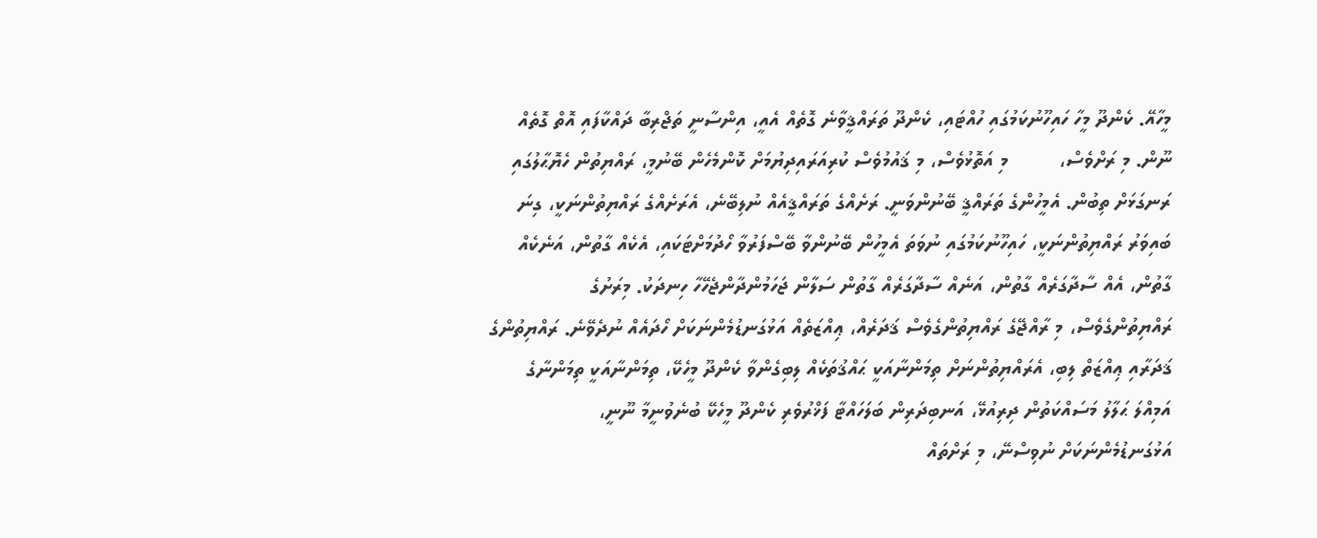މީހާއޭ. ކެންދޫ މީހާ ހައިހޫނުކަމުގައި ހުއްޓައި، ކެންދޫ ތަރައްޤީވާނެ ގޮތެއް އެއީ، އިންސާނީ ތަޖްރިބާ ދައްކާފައި އޮތް ގޮތެއް ނޫން. މި ރަށްވެސް،         މި އަތޮޅުވެސް، މި ޤައުމުވެސް ކުރިއަރައިދިޔުމަށް ކޮންމެހެން ބޭނުމީ، ރައްޔިތުން ހެޔޮޙާލުގައި ރަނގަޅަށް ތިބުން. އެމީހުންގެ ތަރައްޤީ ބޭނުންވަނީ. ރަށެއްގެ ތަރައްޤީއެއް ނުލިބޭނެ، އެރަށެއްގެ ރައްޔިތުންނަކީ، ގިނަ ބައިވަރު ރައްޔިތުންނަކީ، ހައިހޫނުކަމުގައި ނުވަތަ އެމީހުން ބޭނުންވާ ބޭސްފަރުވާ ހޯދުމަށްޓަކައި، އެކެއް ގާތުން، އަނެކެއް ގާތުން، އެއް ސާދާގަރެއް ގާތުން، އަނެއް ސާދާގަރެއް ގާތުން ސަލާން ޖަހަމުންދާންޖެހޭހާ ހިނދަކު. މިރަށުގެ ރައްޔިތުންގެވެސް، މި ރާއްޖޭގެ ރައްޔިތުންގެވެސް ޤަދަރެއް، ޢިއްޒަތެއް އަޅުގަނޑުމެންނަކަށް ހޯދައެއް ނުދެވޭނެ. ރައްޔިތުންގެ ޤަދަރާއި ޢިއްޒަތް ލިބި، އެރައްޔިތުންނަށް ތިމަންނާއަކީ ޙައްޤުތަކެއް ލިބިގެންވާ ކެންދޫ މީހެކޭ، ތިމަންނާއަކީ ތިމަންނާގެ އަމިއްލަ ޙަލާލު މަސައްކަތުން ދިރިއުޅޭ، އަނބިދަރިން ބަލަހައްޓާ ފަޚްރުވެރި ކެންދޫ މީހެކޭ ބުނެވުނީމާ ނޫނީ، އަޅުގަނޑުމެންނަކަށް ނުވިސްނޭ، މި ރަށްތައް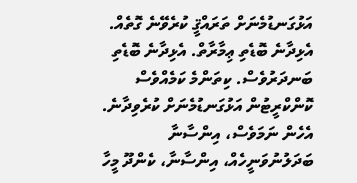އަޅުގަނޑުމެނަށް ތަރައްޤީ ކުރެވޭނެ ގޮތެއް. އެޅިދާނެ ބޮޑެތި ޢިމާރާތް. އެޅިދާނެ ބޮޑެތި ބަނދަރުވެސް. ކިތަންމެ ކަމެއްވެސް ކޮންކްރީޓުން އަޅުގަނޑުމެނަށް ކުރެވިދާނެ. އެހެން ނަމަވެސް، އިންސާނާ ބަދަލުނުވަނީހެއް، އިންސާނާ، ކެންދޫ މީހާ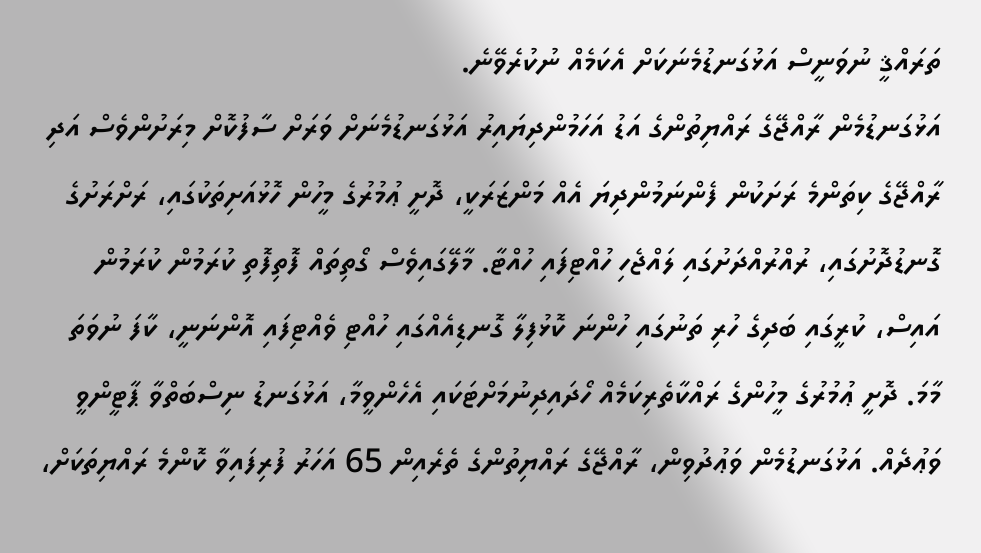ތަރައްޤީ ނުވަނީސް އަޅުގަނޑުމެނަކަށް އެކަމެއް ނުކުރެވޭނެ.
އަޅުގަނޑުމެން ރާއްޖޭގެ ރައްޔިތުންގެ އަޑު އަހަމުންދިޔައިރު އަޅުގަނޑުމެނަށް ވަރަށް ސާފުކޮށް މިރަށުންވެސް އަދި ރާއްޖޭގެ ކިތަންމެ ރަށަކުން ފެންނަމުންދިޔަ އެއް މަންޒަރަކީ، ދޮށީ ޢުމުރުގެ މީހުން ހޮޅުއަށިތަކުގައި، ރަށްރަށުގެ ގޮނޑުދޮށުގައި، ރުއްރުއްދަށުގައި ލައްޖެހި ހުއްޓިފައި ހުއްޓާ. މާލޭގައިވެސް ގޯތިތައް ފޮތިފޮތި ކުރަމުން ކުރަމުން އައިސް، ކުރީގައި ބަދިގެ ހުރި ތަނުގައި ހުންނަ ކޮޅުފިލާ ގޮނޑިއެއްގައި ހުއްޓި ވެއްޓިފައި އޮންނަނީ، ކާފަ ނުވަތަ މާމަ. ދޮށީ ޢުމުރުގެ މީހުންގެ ރައްކާތެރިކަމެއް ހޯދައިދިނުމަށްޓަކައި އެހެންވީމާ، އަޅުގަނޑު ނިސްބަތްވާ ޕާޓީންވީ ވަޢުދެއް. އަޅުގަނޑުމެން ވަޢުދުވިން، ރާއްޖޭގެ ރައްޔިތުންގެ ތެރެއިން 65 އަހަރު ފުރިފައިވާ ކޮންމެ ރައްޔިތަކަށް،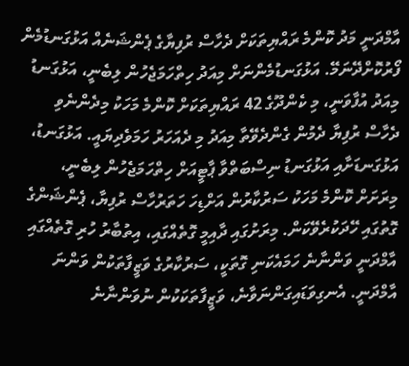އާމްދަނީ މަދު ކޮންމެ ރައްޔިތަކަށް ދެހާސް ރުފިޔާގެ ޕެންޝަނެއް އަޅުގަނޑުމެން ފޯރުކޮށްދޭނަމޭ. އަޅުގަނޑުމެންނަށް މިއަދު ހިތްހަމަޖެހުން ލިބެނީ، އަޅުގަނޑު މިއަދު އުފާވަނީ، މި ކެންދޫގެ 42 ރައްޔިތަކަށް ކޮންމެ މަހަކު މިދެންނެވި ދެހާސް ރުފިޔާ ދެމުން ގެންދެވޭތާ މިއަދު މި ދެއަހަރު ހަމަވެދިޔައީ. އަޅުގަނޑު، އަޅުގަނޑަށާއި އަޅުގަނޑު ނިސްބަތްވާ ޕާޓީއަށް ހިތްހަމަޖެހުން ލިބެނީ، މިރަށަށް ކޮންމެ މަހަކު ސަރުކާރުން އަށްޑިހަ ހަތަރުހާސް ރުފިޔާ، ޕެންޝަންގެ ގޮތުގައި ހޭދަކުރެވޭކަން. މިރަށުގައި ދާއިމީ ގޮތެއްގައި، އިތުބާރު ހުރި ގޮތެއްގައި އާމްދަނީ ވަންނާނެ ހަމައެކަނި ގޮތަކީ، ސަރުކާރުގެ ވަޒީފާތަކުން ވަންނަ އާމްދަނީ. އެނގިވަޑައިގަންނަވާނެ، ވަޒީފާތަކަކުން ނުވަންނާނެ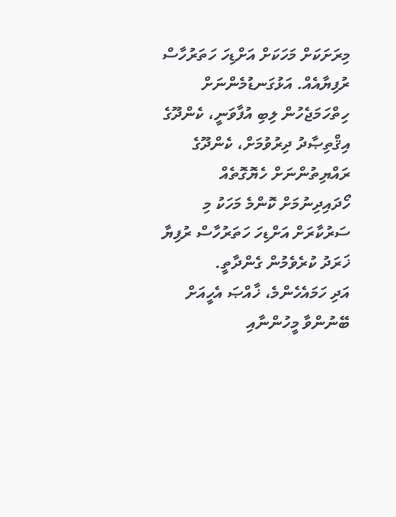މިރަށަކަށް މަހަކަށް އަށްޑިހަ ހަތަރުހާސް ރުފިޔާއެއް. އަޅުގަނޑުމެންނަށް ހިތްހަމަޖެހުން ލިބި އުފާވަނީ، ކެންދޫގެ އިޤްތިޞާދު ދިރުވުމަށް، ކެންދޫގެ ރައްޔިތުންނަށް ހެޔޮގޮތެއް ހޯދައިދިނުމަށް ކޮންމެ މަހަކު މި ސަރުކާރަށް އަށްޑިހަ ހަތަރުހާސް ރުފިޔާ ޚަރަދު ކުރެވެމުން ގެންދާތީ.
އަދި ހަމައެހެންމެ، ޚާއްޞަ އެހީއަށް ބޭނުންވާ މީހުންނާއި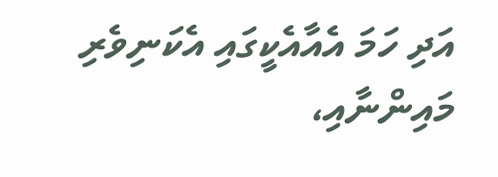އަދި ހަމަ އެއާއެކީގައި އެކަނިވެރި މައިންނާއި،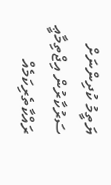ޔަތީމު ކުދިންނަށް ސަރުކާރުން އިޖްތިމާޢީ ރައްކާތެރިކަމެއް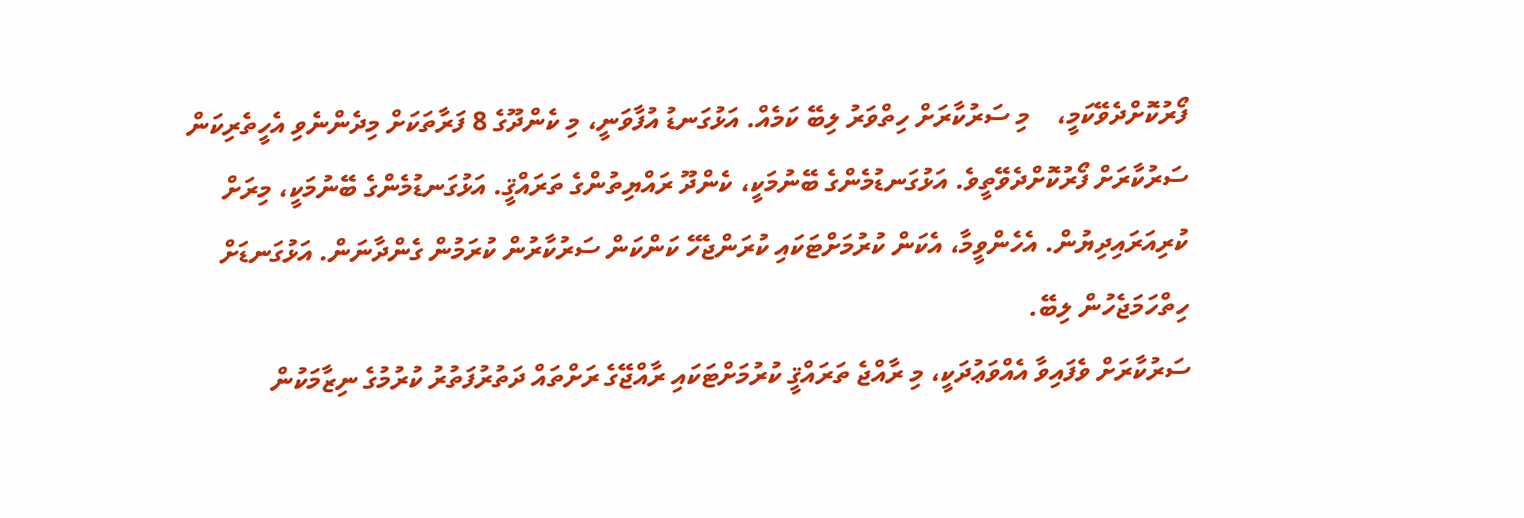ފޯރުކޮށްދެވޭކަމީ،    މި ސަރުކާރަށް ހިތްވަރު ލިބޭ ކަމެއް. އަޅުގަނޑު އުފާވަނީ، މި ކެންދޫގެ 8 ފަރާތަކަށް މިދެންނެވި އެހީތެރިކަން ސަރުކާރަށް ފޯރުކޮށްދެވޭތީވެ. އަޅުގަނޑުމެންގެ ބޭނުމަކީ، ކެންދޫ ރައްޔިތުންގެ ތަރައްޤީ. އަޅުގަނޑުމެންގެ ބޭނުމަކީ، މިރަށް ކުރިއަރައިދިޔުން. އެހެންވީމާ، އެކަން ކުރުމަށްޓަކައި ކުރަންޖެހޭ ކަންކަން ސަރުކާރުން ކުރަމުން ގެންދާނަން. އަޅުގަނޑަށް ހިތްހަމަޖެހުން ލިބޭ.
ސަރުކާރަށް ވެފައިވާ އެއްވަޢުދަކީ، މި ރާއްޖެ ތަރައްޤީ ކުރުމަށްޓަކައި ރާއްޖޭގެ ރަށްތައް ދަތުރުފަތުރު ކުރުމުގެ ނިޒާމަކުން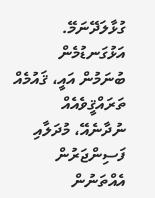ގުޅާލަދޭނަމޭ. އަޅުގަނޑުމެން ބުނަމުން އައީ، ޤައުމެއް ތަރައްޤީވެއެއް ނުދާނެއޭ، މުދަލާއި ފަސިންޖަރުން އެއްތަނުން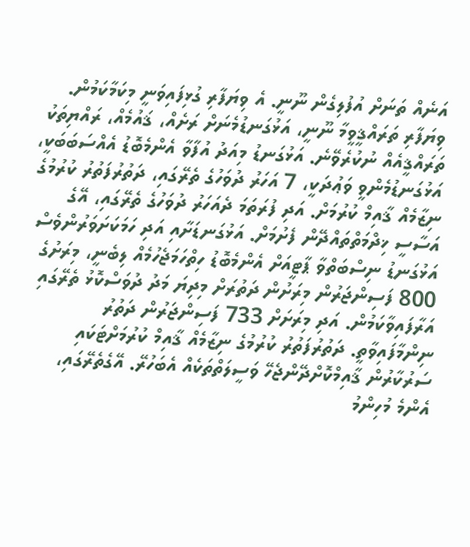އަނެއް ތަނަށް އުފުލިގެން ނޫނީ. އެ ވިޔަފާރި ގުޅިފައިވަނީ މިކަމާކަމުން. ވިޔަފާރި ތަރައްޤީވީމާ ނޫނީ، އަޅުގަނޑުމެނަށް ރަށެއް، ޤައުމެއް، ރައްޔިތަކު ތަރައްޤީއެއް ނުކުރެވޭނެ. އަޅުގަނޑު މިއަދު އުފާވާ އެންމެބޮޑު އެއްސަބަބަކީ، އަޅުގަނޑުމެންވީ ވަޢުދަކީ، 7 އަހަރު ދުވަހުގެ ތެރޭގައި، ދަތުރުފަތުރު ކުރުމުގެ ނިޒާމެއް ޤާއިމް ކުރުމަށް. އަދި ފުރަތަމަ ދެއަހަރު ދުވަހުގެ ތެރޭގައި، އޭގެ އަސާސީ ޚިދްމަތްތައްދޭން ފެށުމަށް. އަޅުގަނޑަށާއި އަދި ހަމަކަށަވަރުންވެސް އަޅުގަނޑު ނިސްބަތްވާ ޕާޓީއަށް އެންމެބޮޑު ހިތްހަމަޖެހުމެއް ލިބެނީ، މިރަށުގެ 800 ފަސިންޖަރުން މިރަށުން ދަތުރަށް މިދިޔަ މަދު ދުވަސްކޮޅު ތެރޭގައި އަރާފައިވާކަމުން. އަދި މިރަށަށް 733 ފަސިންޖަރުން ދަތުރު ނިންމާފައިވާތީ. ދަތުރުފަތުރު ކުރުމުގެ ނިޒާމެއް ޤާއިމް ކުރުމަށްޓަކައި ސަރުކާރުން ޤާއިމްކޮށްދޭންޖެހޭ ވަސީލަތްތަކެއް އެބަހުރޭ. އޭގެތެރޭގައި، އެންމެ މުހިންމު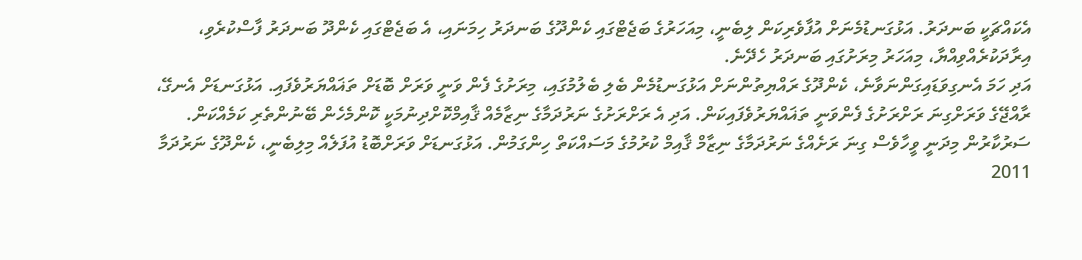އެކައްޗަކީ ބަނދަރު. އަޅުގަނޑުމެނަށް އުފާވެރިކަން ލިބެނީ، މިއަހަރުގެ ބަޖެޓްގައި ކެންދޫގެ ބަނދަރު ހިމަނައި، އެ ބަޖެޓްގައި ކެންދޫ ބަނދަރު ފާސްކުރެވި، އިރާދަކުރެއްވިއްޔާ، މިއަހަރު މިރަށުގައި ބަނދަރު ހެދޭނެ.
އަދި ހަމަ އެނގިވަޑައިގަންނަވާނެ، ކެންދޫގެ ރައްޔިތުންނަށް އަޅުގަނޑުމެން ބެލި ބެލުމުގައި، މިރަށުގެ ފެން ވަނީ ވަރަށް ބޮޑަށް ތަޣައްޔަރުވެފައި. އަޅުގަނޑަށް އެނގޭ، ރާއްޖޭގެ ވަރަށްގިނަ ރަށްރަށުގެ ފެންވަނީ ތަޣައްޔަރުވެފައިކަން. އަދި އެ ރަށްރަށުގެ ނަރުދަމާގެ ނިޒާމެއް ޤާއިމްކޮށްދިނުމަކީ ކޮންމެހެން ބޭނުންތެރި ކަމެއްކަން. ސަރުކާރުން މިދަނީ ވީހާވެސް ގިނަ ރަށެއްގެ ނަރުދަމާގެ ނިޒާމް ޤާއިމް ކުރުމުގެ މަސައްކަތް ހިންގަމުން. އަޅުގަނޑަށް ވަރަށްބޮޑު އުފަލެއް މިލިބެނީ، ކެންދޫގެ ނަރުދަމާ 2011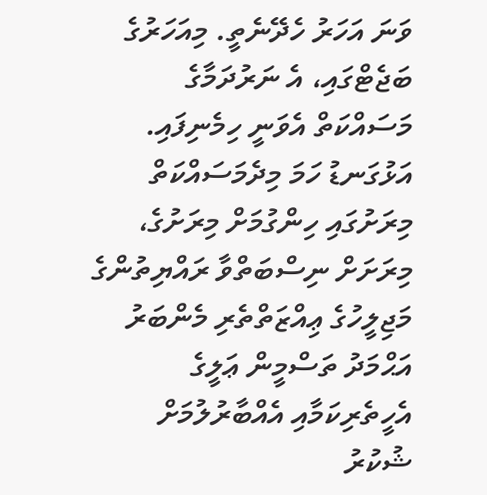ވަނަ އަހަރު ހެދޭނެތީ. މިއަހަރުގެ ބަޖެޓްގައި، އެ ނަރުދަމާގެ މަސައްކަތް އެވަނީ ހިމެނިފައި. އަޅުގަނޑު ހަމަ މިދެމަސައްކަތް މިރަށުގައި ހިންގުމަށް މިރަށުގެ، މިރަށަށް ނިސްބަތްވާ ރައްޔިތުންގެ މަޖިލީހުގެ ޢިއްޒަތްތެރި މެންބަރު އަޙްމަދު ތަސްމީން ޢަލީގެ އެހީތެރިކަމާއި އެއްބާރުލުމަށް ޝުކުރު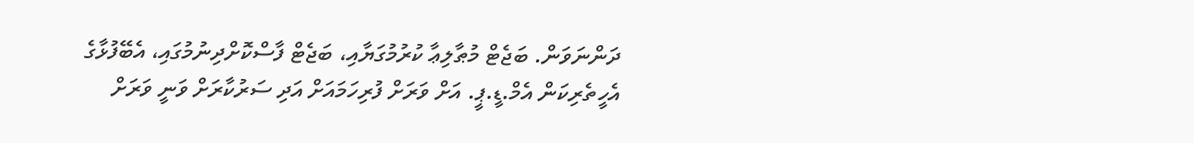ދަންނަވަން. ބަޖެޓް މުޠާލިޢާ ކުރުމުގަޔާއި، ބަޖެޓް ފާސްކޮށްދިނުމުގައި، އެބޭފުޅާގެ އެހީތެރިކަން އެމް.ޑީ.ޕީ. އަށް ވަރަށް ފުރިހަމައަށް އަދި ސަރުކާރަށް ވަނީ ވަރަށް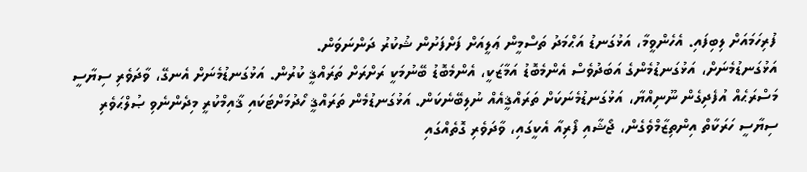ފުރިހަމައަށް ލިބިފައި. އެހެންވީމާ، އަޅުގަނޑު އަޙްމަދު ތަސްމީން ޢަލީއަށް ފަށްފަށުން ޝުކުރު ދަންނަވަން.
އަޅުގަނޑުމެނަށް، އަޅުގަނޑުމެންގެ އަބަދުވެސް އެންމެބޮޑު އަމާޒަކީ، އެންމެބޮޑު ބޭނުމަކީ ރަށްރަށް ތަރައްޤީ ކުރުން. އަޅުގަނޑުމެނަށް އެނގޭ، ވާދަވެރި ސިޔާސީ މަސްރަޙެއް އުފެދިގެން ނޫނިއްޔާ، އަޅުގަނޑުމެނަކަށް ތަރައްޤީއެއް ނުލިބޭނެކަން. އަޅުގަނޑުމެން ތަރައްޤީ ހޯދުމަށްޓަކައި ޤާއިމްކުރީ މިދެންނެވި ޞުލްޙަވެރި ސިޔާސީ ހަރަކާތް އިންތިޒާމްވެގެން، ޖޯޝާއި ފޯރިއާ އެކީގައި، ވާދަވެރި ގޮތެއްގައި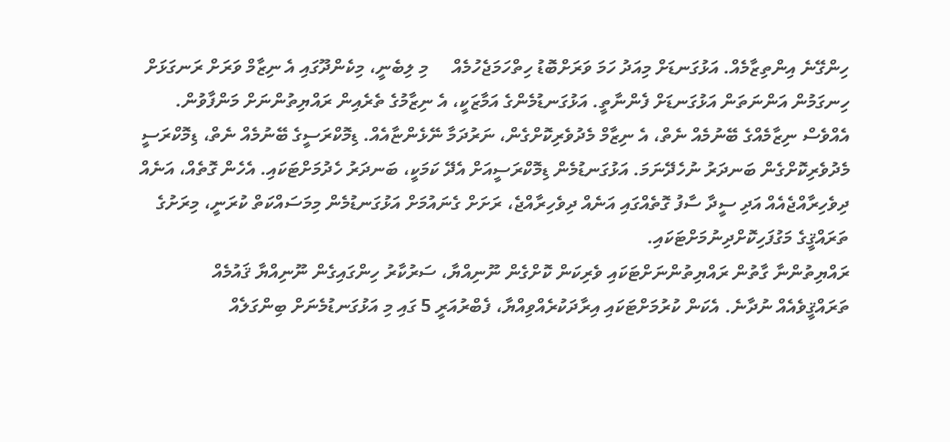ހިންގޭނެ އިންތިޒާމެއް. އަޅުގަނޑަށް މިއަދު ހަމަ ވަރަށްބޮޑު ހިތްހަމަޖެހުމެއް     މި ލިބެނީ، މިކެންދޫގައި އެ ނިޒާމް ވަރަށް ރަނގަޅަށް ހިނގަމުން އަންނަތަން އަޅުގަނޑަށް ފެންނާތީ. އަޅުގަނޑުމެންގެ އަމާޒަކީ، އެ ނިޒާމުގެ ތެރެއިން ރައްޔިތުންނަށް މަންފާވުން. އެއްވެސް ނިޒާމެއްގެ ބޭނުމެއް ނެތް، އެ ނިޒާމް މެދުވެރިކޮށްގެން، ނަރުދަމާ ނޭޅެންޏާއެއް. ޑިމޮކްރަސީގެ ބޭނުމެއް ނެތް، ޑިމޮކްރަސީ މެދުވެރިކޮށްގެން ބަނދަރު ނުހެދޭނަމަ. އަޅުގަނޑުމެން ޑިމޮކްރަސީއަށް އެދޭ ކަމަކީ، ބަނދަރު ހެދުމަށްޓަކައި. އެހެން ގޮތެއް، އަނެއް ދިވެހިރާއްޖެއެއް އަދި ސީދާ ސާފު ގޮތެއްގައި އަނެއް ދިވެހިރާއްޖެ، ރަށަށް ގެނައުމަށް އަޅުގަނޑުމެން މިމަސައްކަތް ކުރަނީ، މިރަށުގެ ތަރައްޤީގެ މަގުފަހިކޮށްދިނުމަށްޓަކައި.
ރައްޔިތުންނާ ގާތުން ރައްޔިތުންނަށްޓަކައި ވެރިކަން ކޮށްގެން ނޫނިއްޔާ، ސަރުކާރު ހިންގައިގެން ނޫނިއްޔާ ޤައުމެއް ތަރައްޤީވެއެއް ނުދާނެ. އެކަން ކުރުމަށްޓަކައި އިރާދަކުރެއްވިއްޔާ، ފެބްރުއަރީ 5 ގައި މި އަޅުގަނޑުމެނަށް ބިންގަލެއް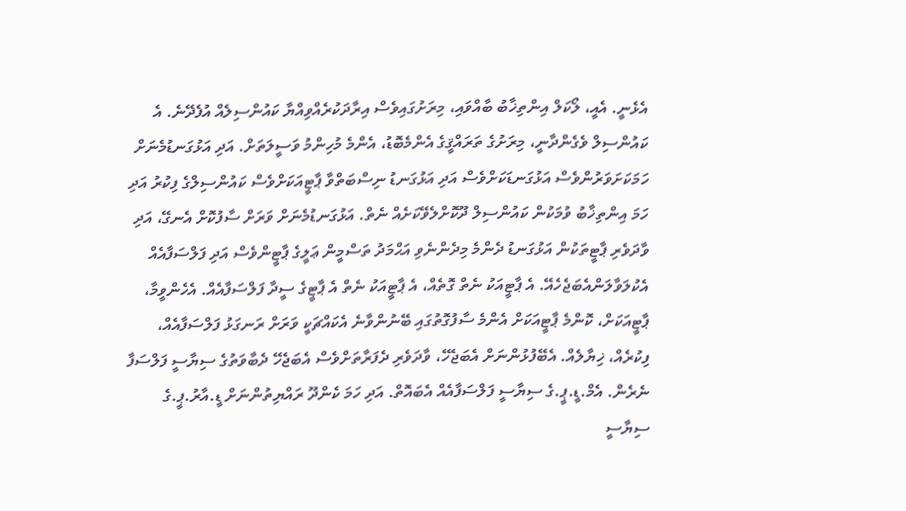އެޅެނީ. އެއީ، ލޯކަލް އިންތިޚާބު ބާއްވައި، މިރަށުގައިވެސް އިރާދަކުރެއްވިއްޔާ ކައުންސިލެއް އުފެދޭނެ. އެ ކައުންސިލް ވެގެންދާނީ، މިރަށުގެ ތަރައްޤީގެ އެންމެބޮޑު، އެންމެ މުހިންމު ވަސީލަތަށް. އަދި އަޅުގަނޑުމެނަށް ހަމަކަށަވަރުންވެސް އަޅުގަނޑަކަށްވެސް އަދި އަޅުގަނޑު ނިސްބަތްވާ ޕާޓީއަކަށްވެސް ކައުންސިލްގެ ފިކުރު އަދި ހަމަ އިންތިޚާބު ވުމަކުން ކައުންސިލް ދޫކޮށްލެވޭކަށެއް ނެތް. އަޅުގަނޑުމެނަށް ވަރަށް ސާފުކޮށް އެނގޭ، އަދި ވާދަވެރި ޕާޓީތަކުން އަޅުގަނޑު ދެންމެ މިދެންނެވި އަޙްމަދު ތަސްމީން ޢަލީގެ ޕާޓީންވެސް އަދި ފަލްސަފާއެއް އެކުލަވާލަންއެބަޖެހެއޭ. އެ ޕާޓީއަކު ނެތް ގޮތެއް، އެ ޕާޓީއަކު ނެތް އެ ޕާޓީގެ ސީދާ ފަލްސަފާއެއް. އެހެންވީމާ، ޕާޓީއަކަށް، ކޮންމެ ޕާޓީއަކަށް އެންމެ ސާފުގޮތުގައި ބޭނުންވާނެ އެކައްޗަކީ ވަރަށް ރަނގަޅު ފަލްސަފާއެއް، ފިކުރެއް، ޚިޔާލެއް. އެބޭފުޅުންނަށް އެބަޖެހޭ، ވާދަވެރި ދެފަރާތަށްވެސް އެބަޖެހޭ ދެބާވަތުގެ ސިޔާސީ ފަލްސަފާ ނެރެން. އެމް.ޑީ.ޕީ.ގެ ސިޔާސީ ފަލްސަފާއެއް އެބައޮތް. އަދި ހަމަ ކެންދޫ ރައްޔިތުންނަށް ޑީ.އާރު.ޕީ.ގެ ސިޔާސީ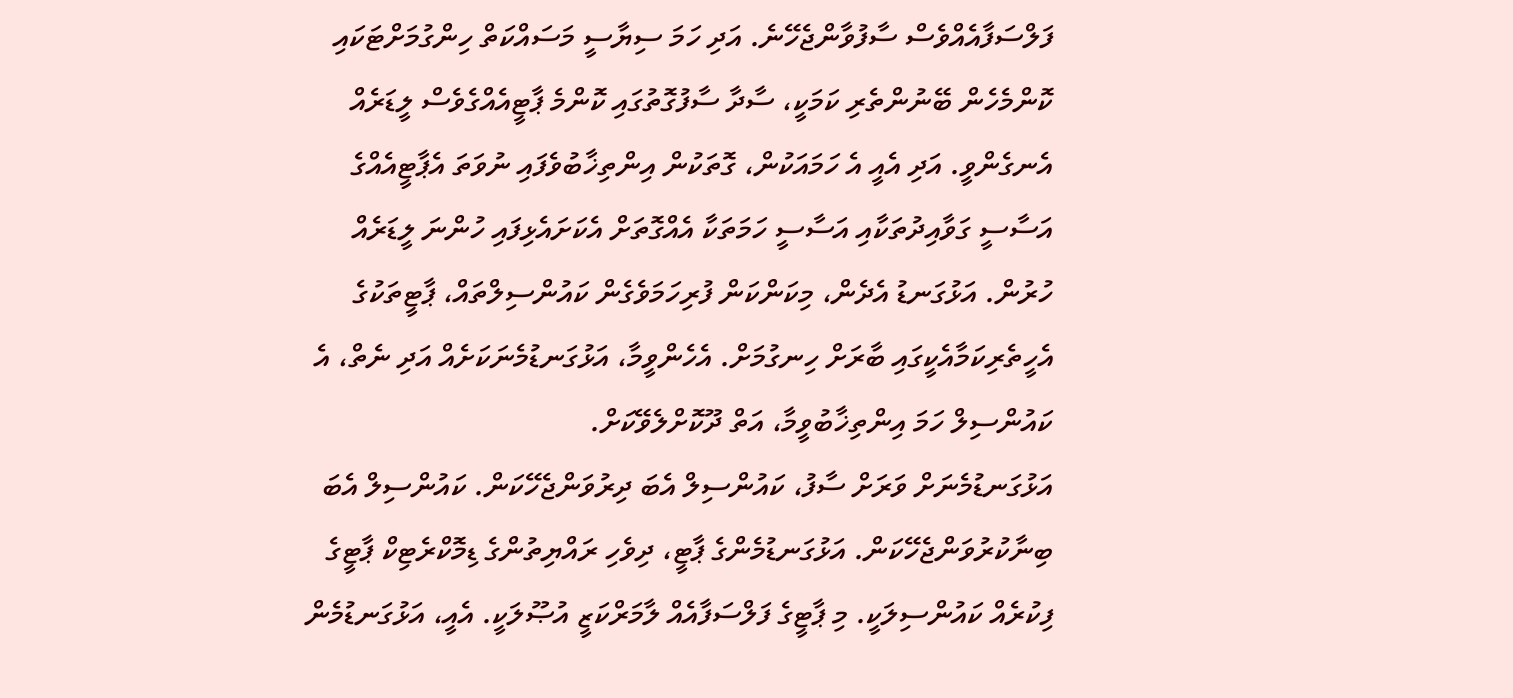ފަލްސަފާއެއްވެސް ސާފުވާންޖެހޭނެ. އަދި ހަމަ ސިޔާސީ މަސައްކަތް ހިންގުމަށްޓަކައި ކޮންމެހެން ބޭނުންތެރި ކަމަކީ، ސާދާ ސާފުގޮތުގައި ކޮންމެ ޕާޓީއެއްގެވެސް ލީޑަރެއް އެނގެންވީ. އަދި އެއީ އެ ހަމައަކުން، ގޮތަކުން އިންތިޚާބުވެފައި ނުވަތަ އެޕާޓީއެއްގެ އަސާސީ ގަވާއިދުތަކާއި އަސާސީ ހަމަތަކާ އެއްގޮތަށް އެކަށައެޅިފައި ހުންނަ ލީޑަރެއް ހުރުން. އަޅުގަނޑު އެދެން، މިކަންކަން ފުރިހަމަވެގެން ކައުންސިލްތައް، ޕާޓީތަކުގެ އެހީތެރިކަމާއެކީގައި ބާރަށް ހިނގުމަށް. އެހެންވީމާ، އަޅުގަނޑުމެނަކަށެއް އަދި ނެތް، އެ ކައުންސިލް ހަމަ އިންތިޚާބުވީމާ، އަތް ދޫކޮށްލެވޭކަށް.
އަޅުގަނޑުމެނަށް ވަރަށް ސާފު، ކައުންސިލް އެބަ ދިރުވަންޖެހޭކަން. ކައުންސިލް އެބަ ބިނާކުރުވަންޖެހޭކަން. އަޅުގަނޑުމެންގެ ޕާޓީ، ދިވެހި ރައްޔިތުންގެ ޑިމޮކްރެޓިކް ޕާޓީގެ ފިކުރެއް ކައުންސިލަކީ. މި ޕާޓީގެ ފަލްސަފާއެއް ލާމަރްކަޒީ އުޞޫލަކީ. އެއީ، އަޅުގަނޑުމެން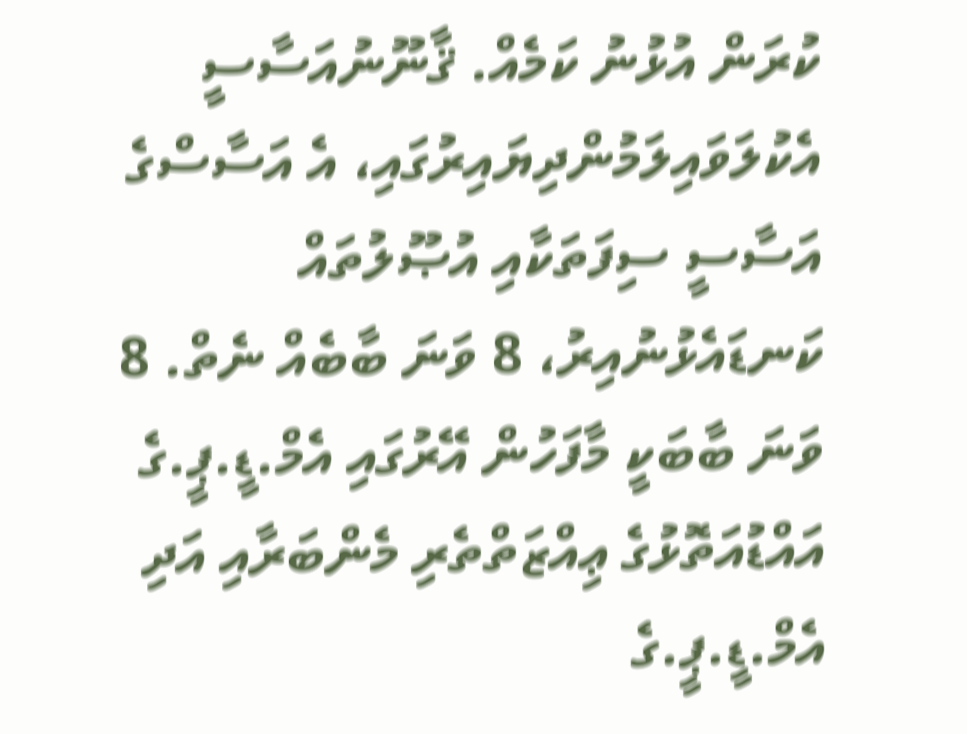ކުރަން އުޅުނު ކަމެއް. ޤާނޫނުއަސާސީ އެކުލަވައިލަމުންދިޔައިރުގައި، އެ އަސާސްގެ އަސާސީ ސިފަތަކާއި އުޞޫލުތައް ކަނޑައެޅުނުއިރު، 8 ވަނަ ބާބެއް ނެތް. 8 ވަނަ ބާބަކީ މާފަހުން އޭރުގައި އެމް.ޑީ.ޕީ.ގެ އައްޑުއަތޮޅުގެ ޢިއްޒަތްތެރި މެންބަރާއި އަދި އެމް.ޑީ.ޕީ.ގެ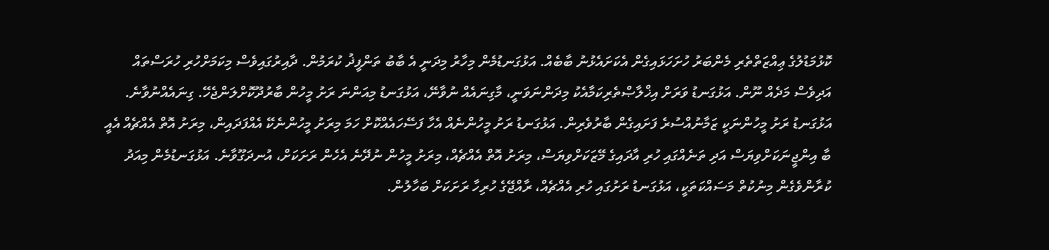ކޮޅުމަޑުލުގެ ޢިއްޒަތްތެރި މެންބަރު ހުށަހަޅައިގެން އެކަށައެޅުނު ބާބެއް. އަޅުގަނޑުމެން މިހާރު މިދަނީ އެ ބާބު ތަންފީޛު ކުރަމުން. ދާއިރުގައިވެސް މިކަމަށްހުރި ހުރަސްތައް އަދިވެސް މަދެއް ނޫން. އަޅުގަނޑު ވަރަށް އިޚްލާޞްތެރިކަމާއެކު މިދަންނަވަނީ، މާގިނައެއް ނުވާނޭ، އަޅުގަނޑު މިއަންނަ ރަށު މީހުން ބާރުދޫކޮށްލަންޖެހޭ. ގިނައެއްނުވާނެ. އަޅުގަނޑު ރަށު މީހުންނަކީ ޒަމާނުއްސުރެ ފަށައިގެން ބާރުވެރިން. އަޅުގަނޑު ރަށު މީހުންނެއް އެހާ ފަސޭހައެއްކޮށް ހަމަ މިރަށު މީހުންނެކޭ އެއްފަދައިން، މިރަށު އޮތް އެއްޗެއް އެއީ ބާ އިންޖީނަކަށްވިޔަސް އަދި ތަނެއްގައި ހުރި އާދައިގެ މޭޒަކަށްވިޔަސް، މިރަށު އޮތް އެއްޗެއް، މިރަށު މީހުން ނުދޭނެ އެހެން ރަށަކަށް، އުނދަގޫވާނެ. އަޅުގަނޑުމެން މިއަދު ކުރާންވެގެން މިނުކުތް މަސައްކަތަކީ، އަޅުގަނޑު ރަށުގައި ހުރި އެއްޗެއް، ރާއްޖޭގެ ހުރިހާ ރަށަކަށް ބަހާލުން.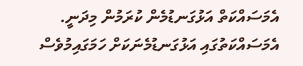އެމަސައްކަތް އަޅުގަނޑުމެން ކުރަމުން މިދަނީ. އެމަސައްކަތުގައި އަޅުގަނޑުމެނަކަށް ހަމަގައިމުވެސް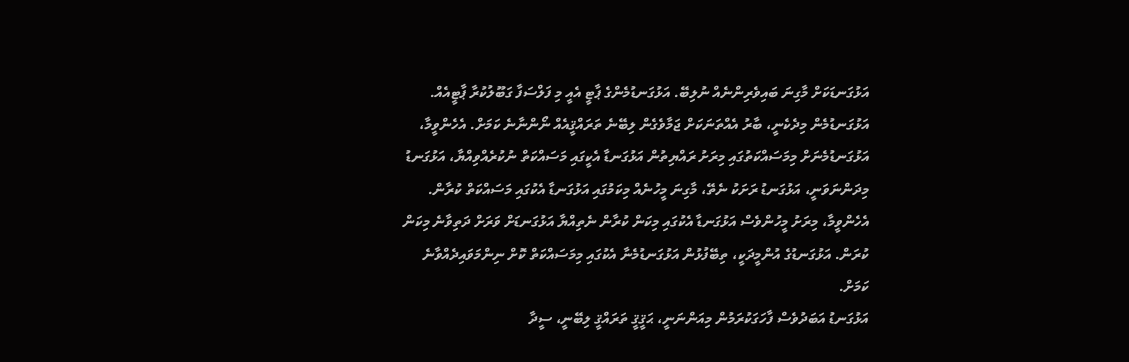އަޅުގަނޑަކަށް މާގިނަ ބައިވެރިންނެއް ނުލިބޭ. އަޅުގަނޑުމެންގެ ޕާޓީ އެއީ މި ފަލްސަފާ ގަބޫލުކުރާ ޕާޓީއެއް. އަޅުގަނޑުމެން މިދެކެނީ، ބާރު އެއްތަނަކަށް ޖަމާވެގެން ލިބޭނެ ތަރައްޤީއެއް ނޯންނާނެ ކަމަށް. އެހެންވީމާ، އަޅުގަނޑުމެނަށް މިމަސައްކަތުގައި މިރަށު ރައްޔިތުން އަޅުގަނޑާ އެކީގައި މަސައްކަތް ނުކުރެއްވިއްޔާ، އަޅުގަނޑު މިދަންނަވަނީ، އަޅުގަނޑު ރަށަކު ނެތޭ، މާގިނަ މީހުނެއް މިކަމުގައި އަޅުގަނޑާ އެކުގައި މަސައްކަތް ކުރާން. އެހެންވީމާ، މިރަށު މީހުންވެސް އަޅުގަނޑާ އެކުގައި މިކަން ކުރާން ނެތިއްޔާ އަޅުގަނޑަށް ވަރަށް ދަތިވާނެ މިކަން ކުރަން. އަޅުގަނޑުގެ އުންމީދަކީ، ތިބޭފުޅުން އަޅުގަނޑުމެނާ އެކުގައި މިމަސައްކަތް ކޮށް ނިންމަވައިދެއްވާނެ ކަމަށް.
އަޅުގަނޑު އަބަދުވެސް ފާހަގަކުރަމުން މިއަންނަނީ، ޙަޤީޤީ ތަރައްޤީ ލިބޭނީ، ސީދާ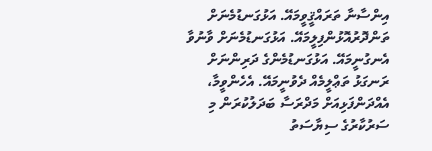އިންސާނާ ތަރައްޤީވީމައޭ. އަޅުގަނޑުމެނަށް ތަންދޮރުއޮޅުންފިލީމައޭ. އަޅުގަނޑުމެނަށް ވާނުވާ އެނގުނީމައޭ. އަޅުގަނޑުމެންގެ ދަރިންނަށް ރަނގަޅު ތަޢްލީމެއް ދެވުނީމައޭ. އެހެންވީމާ، އެއްދަންފަޅިއަށް މަދްރަސާ ބަދަލުކުރަން މި ސަރުކާރުގެ ސިޔާސަތު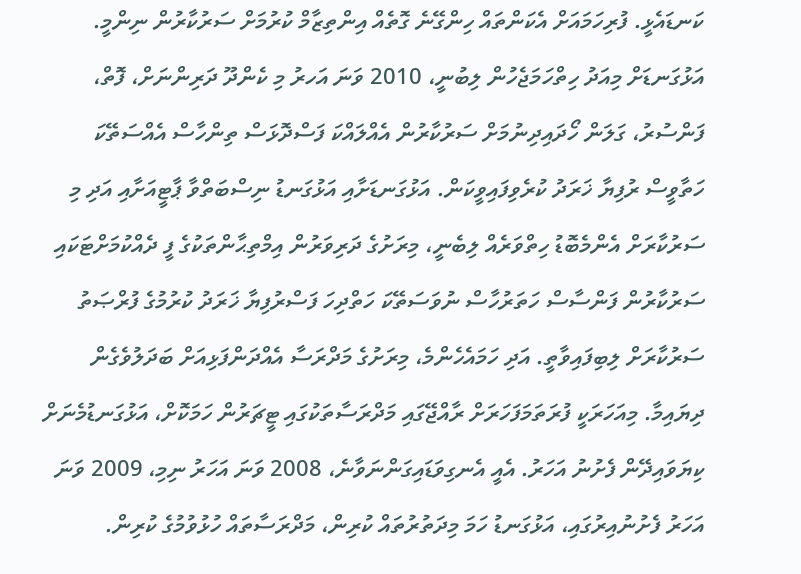ކަނޑައެޅީ. ފުރިހަމައަށް އެކަންތައް ހިންގޭނެ ގޮތެއް އިންތިޒާމް ކުރުމަށް ސަރުކާރުން ނިންމީ. އަޅުގަނޑަށް މިއަދު ހިތްހަމަޖެހުން ލިބުނީ، 2010 ވަނަ އަހރު މި ކެންދޫ ދަރިންނަށް، ފޮތް، ފަންސުރު، ގަލަން ހޯދައިދިނުމަށް ސަރުކާރުން އެއްލައްކަ ފަސްދޮޅަސް ތިންހާސް އެއްސަތޭކަ ހަތާވީސް ރުފިޔާ ޚަރަދު ކުރެވިފައިވީކަން. އަޅުގަނޑަށާއި އަޅުގަނޑު ނިސްބަތްވާ ޕާޓީއަށާއި އަދި މި ސަރުކާރަށް އެންމެބޮޑު ހިތްވަރެއް ލިބެނީ، މިރަށުގެ ދަރިވަރުން އިމްތިޙާންތަކުގެ ފީ ދެއްކުމަށްޓަކައި ސަރުކާރުން ފަންސާސް ހަތަރުހާސް ނުވަސަތޭކަ ހަތްދިހަ ފަސްރުފިޔާ ޚަރަދު ކުރުމުގެ ފުރްޞަތު ސަރުކާރަށް ލިބިފައިވާތީ. އަދި ހަމައެހެންމެ، މިރަށުގެ މަދްރަސާ އެއްދަންފަޅިއަށް ބަދަލުވެގެން ދިޔައިމާ. މިއަހަރަކީ ފުރަތަމަފަހަރަށް ރާއްޖޭގައި މަދްރަސާތަކުގައި ޓީޗަރުން ހަމަކޮށް، އަޅުގަނޑުމެނަށް ކިޔަވައިދޭން ފެށުނު އަހަރު. އެއީ އެނގިވަޑައިގަންނަވާނެ، 2008 ވަނަ އަހަރު ނިމި، 2009 ވަނަ އަހަރު ފެށުނުއިރުގައި، އަޅުގަނޑު ހަމަ މިދަތުރުތައް ކުރިން، މަދްރަސާތައް ހުޅުވުމުގެ ކުރިން.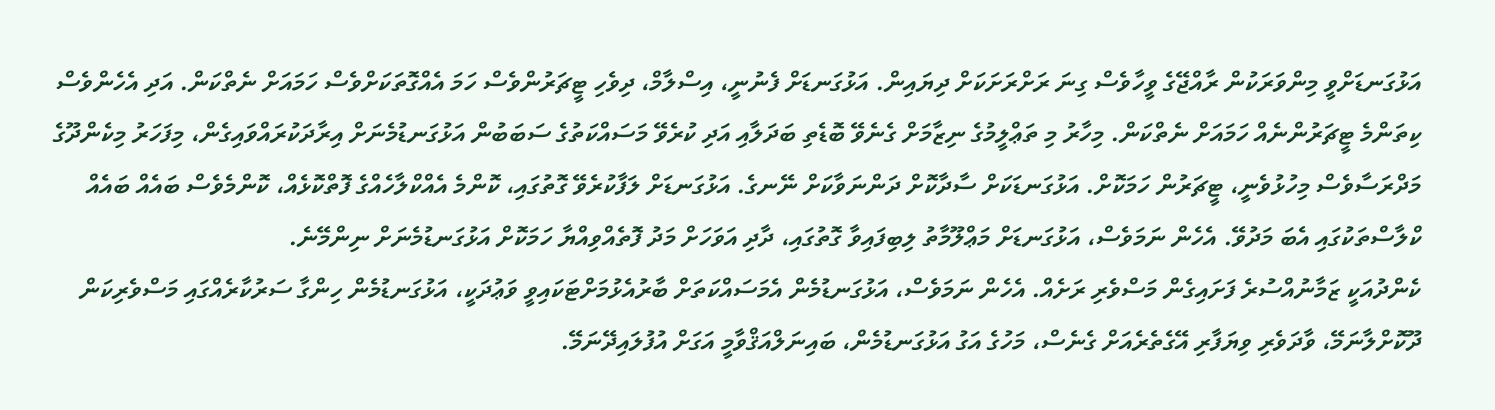އަޅުގަނޑަށްވީ މިންވަރަކުން ރާއްޖޭގެ ވީހާވެސް ގިނަ ރަށްރަށަކަށް ދިޔައިން. އަޅުގަނޑަށް ފެނުނީ، އިސްލާމް، ދިވެހި ޓީޗަރުންވެސް ހަމަ އެއްގޮތަކަށްވެސް ހަމައަށް ނެތްކަން. އަދި އެހެންވެސް ކިތަންމެ ޓީޗަރުންނެއް ހަމައަށް ނެތްކަން. މިހާރު މި ތަޢްލީމުގެ ނިޒާމަށް ގެނެވޭ ބޮޑެތި ބަދަލާއި އަދި ކުރެވޭ މަސައްކަތުގެ ސަބަބުން އަޅުގަނޑުމެނަށް އިރާދަކުރައްވައިގެން، މިފަހަރު މިކެންދޫގެ މަދްރަސާވެސް މިހުޅުވެނީ، ޓީޗަރުން ހަމަކޮށް. އަޅުގަނޑަކަށް ސާދާކޮށް ދަންނަވާކަށް ނޭނގެ. އަޅުގަނޑަށް ލަފާކުރެވޭ ގޮތުގައި، ކޮންމެ އެއްކްލާހެއްގެ ފޮތްކޮޅެއް، ކޮންމެވެސް ބައެއް ބައެއް ކްލާސްތަކުގައި އެބަ މަދުވޭ. އެހެން ނަމަވެސް، އަޅުގަނޑަށް މަޢްލޫމާތު ލިބިފައިވާ ގޮތުގައި، ދާދި އަވަހަށް މަދު ފޮތެއްވިއްޔާ ހަމަކޮށް އަޅުގަނޑުމެނަށް ނިންމޭނެ.
ކެންދުއަކީ ޒަމާނުއްސުރެ ފަށައިގެން މަސްވެރި ރަށެއް. އެހެން ނަމަވެސް، އަޅުގަނޑުމެން އެމަސައްކަތަށް ބާރުއެޅުމަށްޓަކައިވީ ވަޢުދަކީ، އަޅުގަނޑުމެން ހިންގާ ސަރުކާރެއްގައި މަސްވެރިކަން ދޫކޮށްލާނަމޭ، ވާދަވެރި ވިޔަފާރި އޭގެތެރެއަށް ގެނެސް، މަހުގެ އަގު އަޅުގަނޑުމެން، ބައިނަލްއަޤްވާމީ އަގަށް އުފުލައިދޭނަމޭ.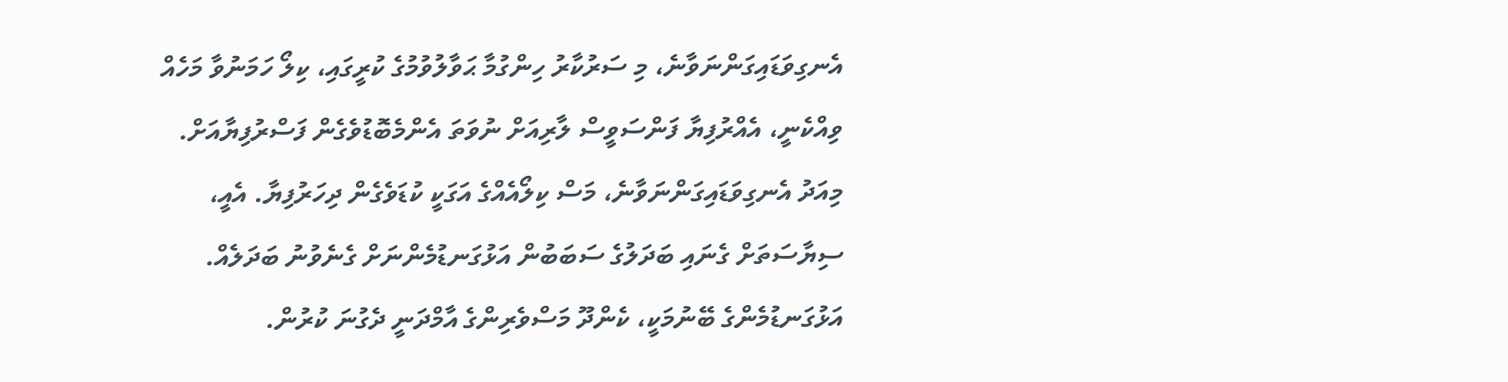އެނގިވަޑައިގަންނަވާނެ، މި ސަރުކާރު ހިންގުމާ ޙަވާލުވުމުގެ ކުރީގައި، ކިލޯ ހަމަނުވާ މަހެއް ވިއްކެނީ، އެއްރުފިޔާ ފަންސަވީސް ލާރިއަށް ނުވަތަ އެންމެބޮޑުވެގެން ފަސްރުފިޔާއަށް. މިއަދު އެނގިވަޑައިގަންނަވާނެ، މަސް ކިލޯއެއްގެ އަގަކީ ކުޑަވެގެން ދިހަރުފިޔާ. އެއީ، ސިޔާސަތަށް ގެނައި ބަދަލުގެ ސަބަބުން އަޅުގަނޑުމެންނަށް ގެނެވުނު ބަދަލެއް. އަޅުގަނޑުމެންގެ ބޭނުމަކީ، ކެންދޫ މަސްވެރިންގެ އާމްދަނީ ދެގުނަ ކުރުން.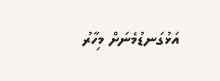އަޅުގަނޑުމެނަށް މިހާރު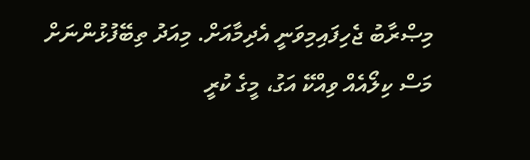މިޞްރާބު ޖެހިފައިމިވަނީ އެދިމާއަށް. މިއަދު ތިބޭފުޅުންނަށް މަސް ކިލޯއެއް ވިއްކޭ އަގު، މީގެ ކުރީ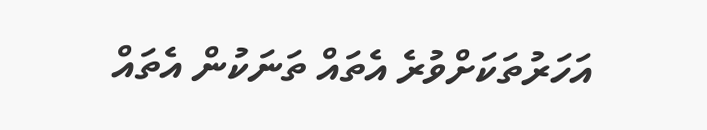އަހަރުތަކަށްވުރެ އެތައް ތަނަކުން އެތައް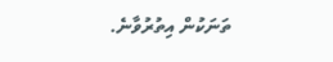ތަނަކުން އިތުރުވާނެ.